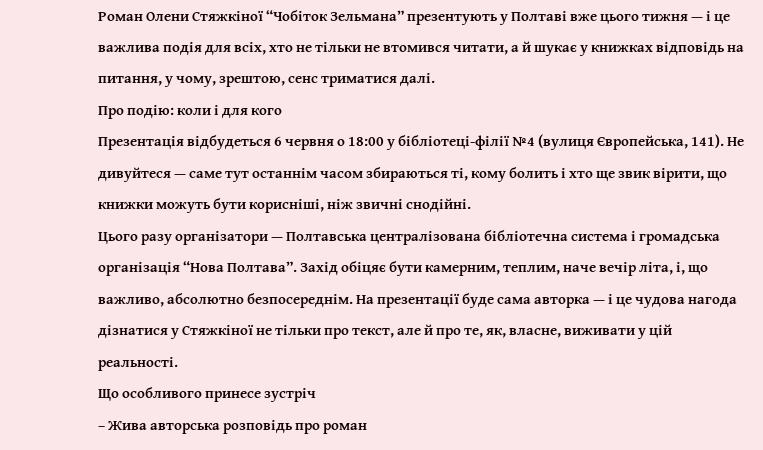Роман Олени Стяжкіної “Чобіток Зельмана” презентують у Полтаві вже цього тижня — і це важлива подія для всіх, хто не тільки не втомився читати, а й шукає у книжках відповідь на питання, у чому, зрештою, сенс триматися далі.
Про подію: коли і для кого
Презентація відбудеться 6 червня о 18:00 у бібліотеці-філії №4 (вулиця Європейська, 141). Не дивуйтеся — саме тут останнім часом збираються ті, кому болить і хто ще звик вірити, що книжки можуть бути корисніші, ніж звичні снодійні.
Цього разу організатори — Полтавська централізована бібліотечна система і громадська організація “Нова Полтава”. Захід обіцяє бути камерним, теплим, наче вечір літа, і, що важливо, абсолютно безпосереднім. На презентації буде сама авторка — і це чудова нагода дізнатися у Стяжкіної не тільки про текст, але й про те, як, власне, виживати у цій реальності.
Що особливого принесе зустріч
– Жива авторська розповідь про роман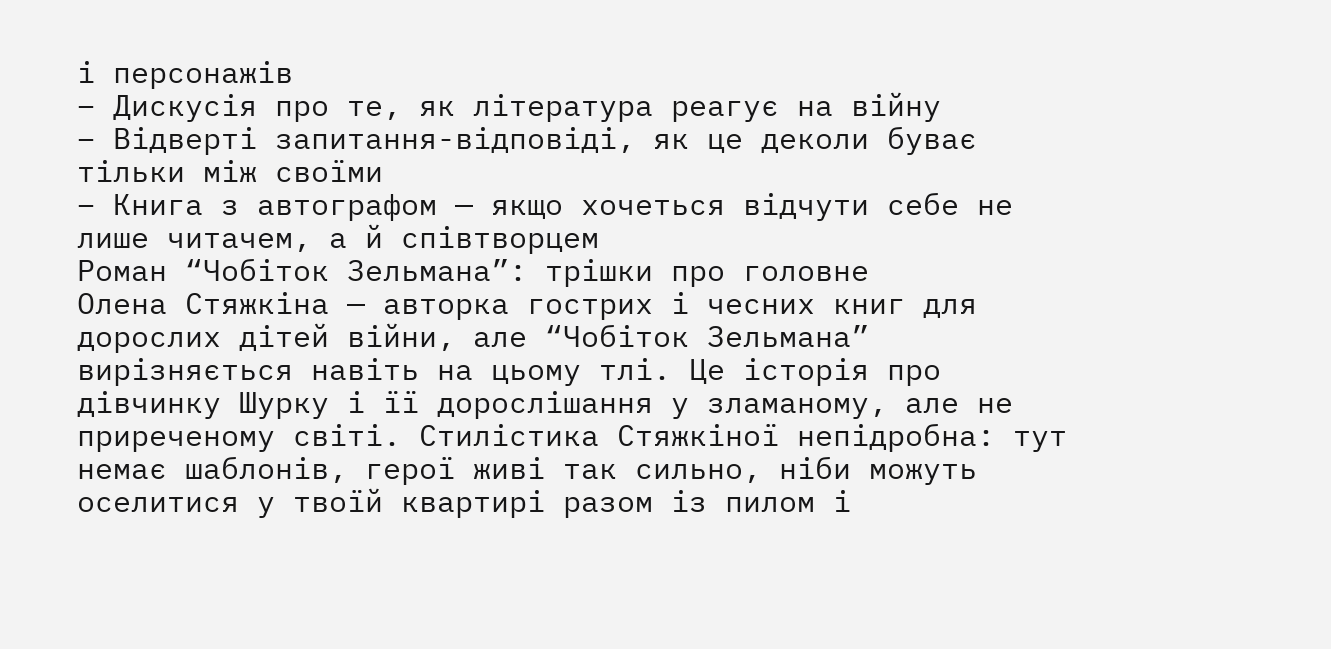і персонажів
– Дискусія про те, як література реагує на війну
– Відверті запитання-відповіді, як це деколи буває тільки між своїми
– Книга з автографом — якщо хочеться відчути себе не лише читачем, а й співтворцем
Роман “Чобіток Зельмана”: трішки про головне
Олена Стяжкіна — авторка гострих і чесних книг для дорослих дітей війни, але “Чобіток Зельмана” вирізняється навіть на цьому тлі. Це історія про дівчинку Шурку і її дорослішання у зламаному, але не приреченому світі. Стилістика Стяжкіної непідробна: тут немає шаблонів, герої живі так сильно, ніби можуть оселитися у твоїй квартирі разом із пилом і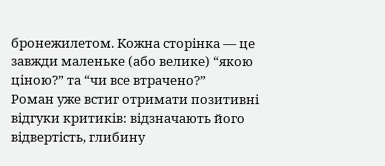бронежилетом. Кожна сторінка — це завжди маленьке (або велике) “якою ціною?” та “чи все втрачено?”
Роман уже встиг отримати позитивні відгуки критиків: відзначають його відвертість, глибину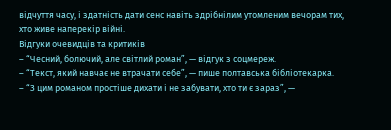відчуття часу, і здатність дати сенс навіть здрібнілим утомленим вечорам тих, хто живе наперекір війні.
Відгуки очевидців та критиків
– “Чесний, болючий, але світлий роман”, — відгук з соцмереж.
– “Текст, який навчає не втрачати себе”, — пише полтавська бібліотекарка.
– “З цим романом простіше дихати і не забувати, хто ти є зараз”, —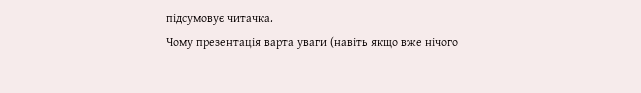підсумовує читачка.
Чому презентація варта уваги (навіть якщо вже нічого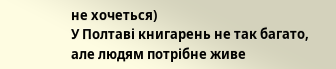не хочеться)
У Полтаві книгарень не так багато, але людям потрібне живе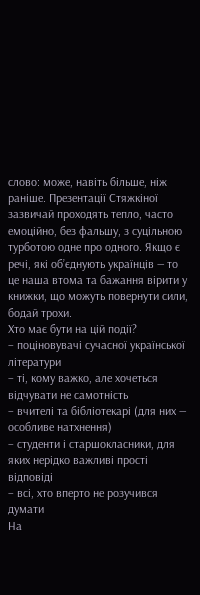слово: може, навіть більше, ніж раніше. Презентації Стяжкіної зазвичай проходять тепло, часто емоційно, без фальшу, з суцільною турботою одне про одного. Якщо є речі, які об’єднують українців — то це наша втома та бажання вірити у книжки, що можуть повернути сили, бодай трохи.
Хто має бути на цій події?
– поціновувачі сучасної української літератури
– ті, кому важко, але хочеться відчувати не самотність
– вчителі та бібліотекарі (для них — особливе натхнення)
– студенти і старшокласники, для яких нерідко важливі прості відповіді
– всі, хто вперто не розучився думати
На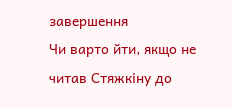завершення
Чи варто йти, якщо не читав Стяжкіну до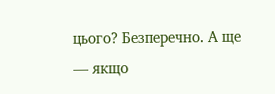цього? Безперечно. А ще — якщо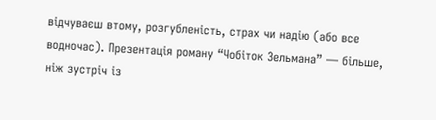відчуваєш втому, розгубленість, страх чи надію (або все водночас). Презентація роману “Чобіток Зельмана” — більше, ніж зустріч із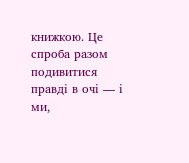книжкою. Це спроба разом подивитися правді в очі — і ми,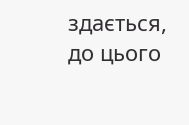здається, до цього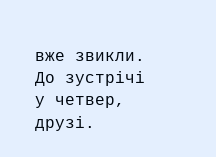вже звикли.
До зустрічі у четвер, друзі.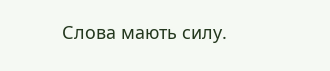Слова мають силу.